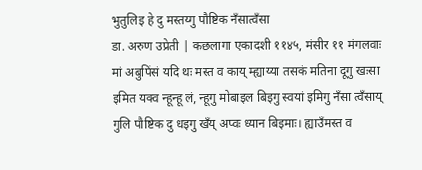भुतुलिइ हे दु मस्तय्गु पौष्टिक नँसात्वँसा
डा. अरुण उप्रेती | कछलागा एकादशी ११४५, मंसीर ११ मंगलवाः
मां अबुपिंसं यदि थः मस्त व काय् म्ह्याय्या तसकं मतिना दूगु खःसा इमित यक्व न्हून्हू लं, न्हूगु मोबाइल बिइगु स्वयां इमिगु नँसा त्वँसाय् गुलि पौष्टिक दु धइगु खँय् अप्वः ध्यान बिइमाः। ह्याउँमस्त व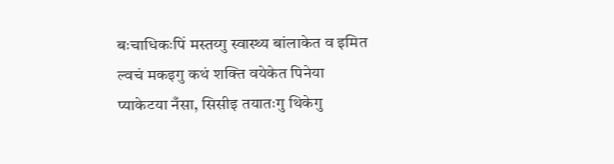बःचाधिकःपिं मस्तय्गु स्वास्थ्य बांलाकेत व इमित ल्वचं मकइगु कथं शक्ति वयेकेत पिनेया प्याकेटया नँसा, सिसीइ तयातःगु थिकेगु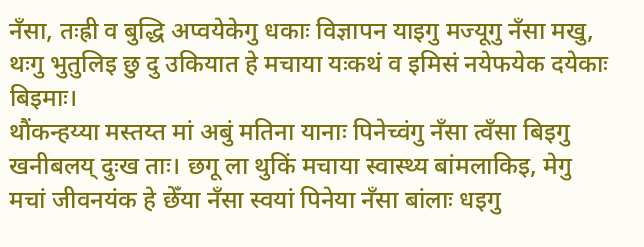नँसा, तःह्री व बुद्धि अप्वयेकेगु धकाः विज्ञापन याइगु मज्यूगु नँसा मखु, थःगु भुतुलिइ छु दु उकियात हे मचाया यःकथं व इमिसं नयेफयेक दयेकाः बिइमाः।
थौंकन्हय्या मस्तय्त मां अबुं मतिना यानाः पिनेच्वंगु नँसा त्वँसा बिइगु खनीबलय् दुःख ताः। छगू ला थुकिं मचाया स्वास्थ्य बांमलाकिइ, मेगु मचां जीवनयंक हे छेँया नँसा स्वयां पिनेया नँसा बांलाः धइगु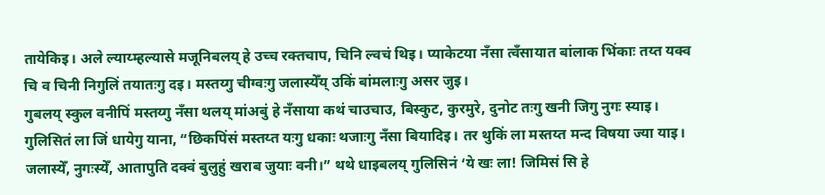तायेकिइ। अले ल्याय्म्हल्यासे मजूनिबलय् हे उच्च रक्तचाप, चिनि ल्वचं थिइ। प्याकेटया नँसा त्वँसायात बांलाक भिंकाः तय्त यक्व चि व चिनी निगुलिं तयातःगु दइ। मस्तय्गु चीग्वःगु जलास्येँय् उकिं बांमलाःगु असर जुइ।
गुबलय् स्कुल वनीपिं मस्तय्गु नँसा थलय् मांअबुं हे नँसाया कथं चाउचाउ, बिस्कुट, कुरमुरे, दुनोट तःगु खनी जिगु नुगः स्याइ। गुलिसितं ला जिं धायेगु याना, “छिकपिंसं मस्तय्त यःगु धकाः थजाःगु नँसा बियादिइ। तर थुकिं ला मस्तय्त मन्द विषया ज्या याइ। जलास्येँ, नुगःस्येँ, आतापुति दक्वं बुलुहुं खराब जुयाः वनी।” थथे धाइबलय् गुलिसिनं ‘ये खः ला! जिमिसं सि हे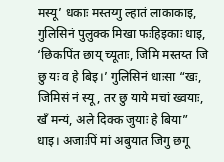मस्यू’ धकाः मस्तय्गु ल्हातं लाकाकाइ, गुलिसिनं पुलुक्क मिखा फःहिइकाः धाइ, ‘छिकपिंत छाय् च्यूताः, जिमि मस्तय्त जि छु यः व हे बिइ।’ गुलिसिनं धाःसा “खः, जिमिसं नं स्यू, तर छु याये मचां ख्वयाः, खँ मन्यं, अले दिक्क जुयाः हे बिया” धाइ। अजाःपिं मां अबुयात जिगु छगू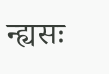न्ह्यसः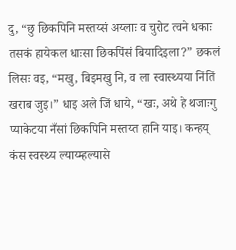दु, “छु छिकपिनि मस्तय्सं अय्लाः व चुरोट त्वने धकाः तसकं हायेकल धाःसा छिकपिंसं बियादिइला?” छकलं लिसः वइ, “मखु, बिइमखु नि, व ला स्वास्थ्यया निंतिं खराब जुइ।” धाइ अले जिं धाये, “खः, अथे हे थजाःगु प्याकेटया नँसां छिकपिनि मस्तय्त हानि याइ। कन्हय् कंस स्वस्थ्य ल्याय्म्हल्यासे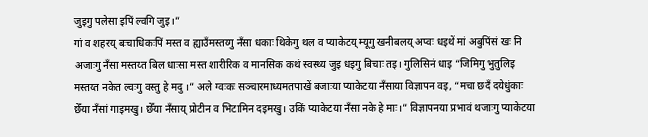जुइगु पलेसा इपिं ल्वगि जुइ।”
गां व शहरय् बःचाधिकःपिं मस्त व ह्याउँमस्तय्गु नँसा धकाः थिकेगु थल व प्याकेटय् म्यूगु खनीबलय् अप्वः धइथें मां अबुपिंसं खः नि अजाःगु नँसा मस्तय्त बिल धाःसा मस्त शारीरिक व मानसिक कथं स्वस्थ्य जुइ धइगु बिचाः तइ। गुलिसिनं धाइ “जिमिगु भुतुलिइ मस्तय्त नकेत ल्वःगु वस्तु हे मदु ।” अले ग्वःकः सञ्चारमाध्यमतपाखें बजाःया प्याकेटया नँसाया विज्ञापन वइ, “मचा छदँ दयेधुंकाः छेँया नँसां गाइमखु। छेँया नँसाय् प्रोटीन व भिटामिन दइमखु। उकिं प्याकेटया नँसा नके हे माः।” विज्ञापनया प्रभावं थजाःगु प्याकेटया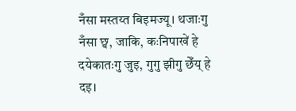नँसा मस्तय्त बिइमज्यू। थजाःगु नँसा छ्व, जाकि, कःनिपाखें हे दयेकातःगु जुइ, गुगु झीगु छेँय् हे दइ।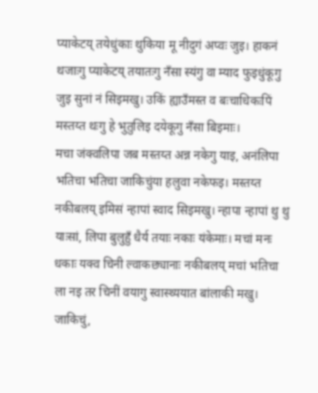प्याकेटय् तयेधुंकाः थुकिया मू नीदुगं अप्वः जुइ। हाकनं थजाःगु प्याकेटय् तयातःगु नँसा स्यंगु वा म्याद फुइधुंकूगु जुइ सुनां नं सिइमखु। उकिं ह्याउँमस्त व बःचाधिकःपिं मस्तय्त थःगु हे भुतुलिइ दयेकूगु नँसा बिइमाः।
मचा जंक्वलिपा जब मस्तय्त अन्न नकेगु याइ, अनंलिपा भतिचा भतिचा जाकिचुंया हलुवा नकेफइ। मस्तय्त नकीबलय् इमिसं न्हापां स्वाद सिइमखु। न्हापा न्हापां थु थु याःसां, लिपा बुलुहुँ धैर्य तयाः नकाः यंकेमाः। मचां मनः धकाः यक्व चिनी ल्वाकछ्यानाः नकीबलय् मचां भतिचा ला नइ तर चिनीं वयागु स्वास्थ्ययात बांलाकी मखु। जाकिचुं,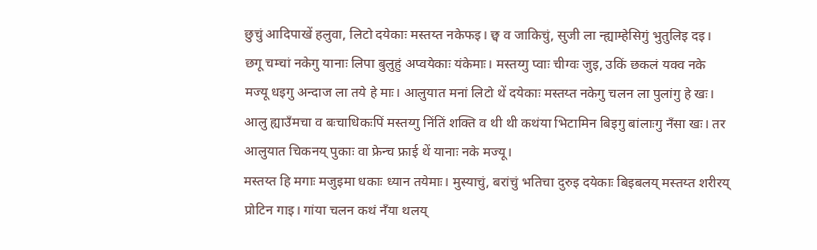छुचुं आदिपाखें हलुवा, लिटो दयेकाः मस्तय्त नकेफइ। छ्व व जाकिचुं, सुजी ला न्ह्याम्हेसिगुं भुतुलिइ दइ। छगू चम्चां नकेगु यानाः लिपा बुलुहुं अप्वयेकाः यंकेमाः। मस्तय्गु प्वाः चीग्वः जुइ, उकिं छकलं यक्व नके मज्यू धइगु अन्दाज ला तये हे माः। आलुयात मनां लिटो थें दयेकाः मस्तय्त नकेगु चलन ला पुलांगु हे खः। आलु ह्याउँमचा व बःचाधिकःपिं मस्तय्गु निंतिं शक्ति व थी थी कथंया भिटामिन बिइगु बांलाःगु नँसा खः। तर आलुयात चिकनय् पुकाः वा फ्रेन्च फ्राई थें यानाः नके मज्यू।
मस्तय्त हि मगाः मजुइमा धकाः ध्यान तयेमाः। मुस्याचुं, बरांचुं भतिचा दुरुइ दयेकाः बिइबलय् मस्तय्त शरीरय् प्रोटिन गाइ। गांया चलन कथं नँया थलय्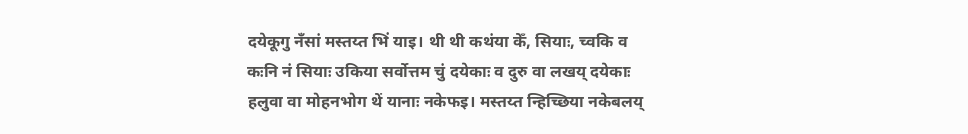दयेकूगु नँसां मस्तय्त भिं याइ। थी थी कथंया केँ, सियाः, च्वकि व कःनि नं सियाः उकिया सर्वोत्तम चुं दयेकाः व दुरु वा लखय् दयेकाः हलुवा वा मोहनभोग थें यानाः नकेफइ। मस्तय्त न्हिच्छिया नकेबलय्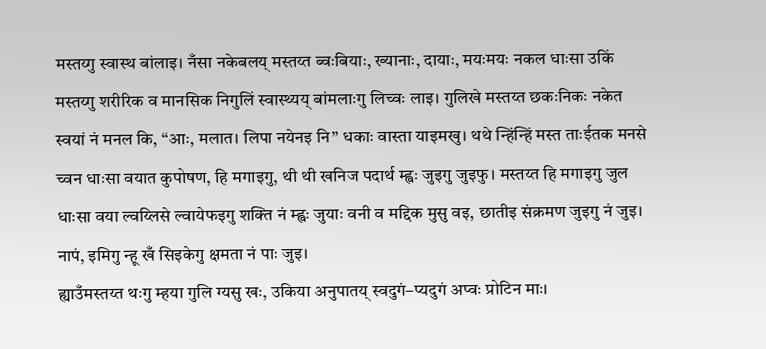मस्तय्गु स्वास्थ बांलाइ। नँसा नकेबलय् मस्तय्त ब्वःबियाः, ख्यानाः, दायाः, मयःमयः नकल धाःसा उकिं मस्तय्गु शरीरिक व मानसिक निगुलिं स्वास्थ्यय् बांमलाःगु लिच्वः लाइ। गुलिखे मस्तय्त छकःनिकः नकेत स्वयां नं मनल कि, “आः, मलात। लिपा नयेनइ नि” धकाः वास्ता याइमखु। थथे न्हिंन्हिं मस्त ताःईतक मनसे च्वन धाःसा वयात कुपोषण, हि मगाइगु, थी थी खनिज पदार्थ म्ह्वः जुइगु जुइफु। मस्तय्त हि मगाइगु जुल धाःसा वया ल्वय्लिसे ल्वायेफइगु शक्ति नं म्ह्वः जुयाः वनी व मद्दिक मुसु वइ, छातीइ संक्रमण जुइगु नं जुइ। नापं, इमिगु न्हू खँ सिइकेगु क्षमता नं पाः जुइ।
ह्याउँमस्तय्त थःगु म्हया गुलि ग्यसु खः, उकिया अनुपातय् स्वदुगं–प्यदुगं अप्वः प्रोटिन माः।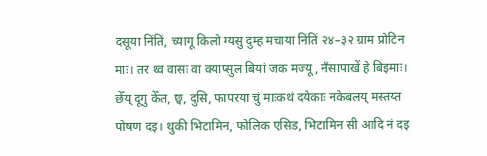दसूया निंतिं, च्यागू किलो ग्यसु दुम्ह मचाया निंतिं २४–३२ ग्राम प्रोटिन माः। तर थ्व वासः वा क्याप्सुल बियां जक मज्यू, नँसापाखें हे बिइमाः। छेँय् दूगु केँत, छ्व, दुसि, फापरया चुं माःकथं दयेकाः नकेबलय् मस्तय्त पोषण दइ। थुकी भिटामिन, फोलिक एसिड, भिटामिन सी आदि नं दइ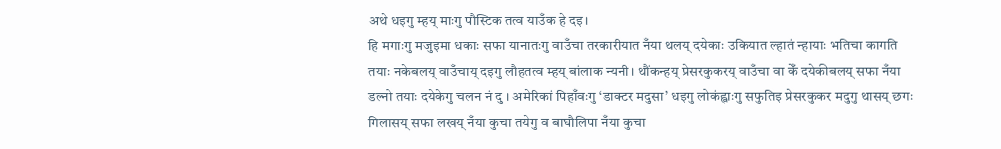अथे धइगु म्हय् माःगु पौस्टिक तत्व याउँक हे दइ।
हि मगाःगु मजुइमा धकाः सफा यानातःगु वाउँचा तरकारीयात नँया थलय् दयेकाः उकियात ल्हातं न्हायाः भतिचा कागति तयाः नकेबलय् वाउँचाय् दइगु लौहतत्व म्हय् बांलाक न्यनी। थौंकन्हय् प्रेसरकुकरय् वाउँचा वा केँ दयेकीबलय् सफा नँया डल्नो तयाः दयेकेगु चलन नं दु । अमेरिकां पिहाँवःगु ‘डाक्टर मदुसा’ धइगु लोकंह्वाःगु सफुतिइ प्रेसरकुकर मदुगु थासय् छगः गिलासय् सफा लखय् नँया कुचा तयेगु व बाघौलिपा नँया कुचा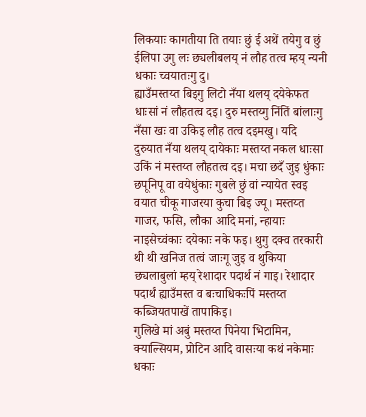लिकयाः कागतीया ति तयाः छुं ई अथें तयेगु व छुं ईलिपा उगु लः छ्यलीबलय् नं लौह तत्व म्हय् न्यनी धकाः च्वयातःगु दु।
ह्याउँमस्तय्त बिइगु लिटो नँया थलय् दयेकेफत धाःसां नं लौहतत्व दइ। दुरु मस्तय्गु निंतिं बांलाःगु नँसा खः वा उकिइ लौह तत्व दइमखु। यदि दुरुयात नँया थलय् दायेकाः मस्तय्त नकल धाःसा उकिं नं मस्तय्त लौहतत्व दइ। मचा छदँ जुइ धुंकाः छपूनिपू वा वयेधुंकाः गुबले छुं वां न्यायेत स्वइ वयात चीकू गाजरया कुचा बिइ ज्यू। मस्तय्त गाजर, फसि, लौका आदि मनां, न्हायाः नाइसेच्वंकाः दयेकाः नके फइ। थुगु दक्व तरकारी थी थी खनिज तत्वं जाःगू जुइ व थुकिया छ्यलाबुलां म्हय् रेशादार पदार्थ नं गाइ। रेशादार पदार्थं ह्याउँमस्त व बःचाधिकःपिं मस्तय्त कब्जियतपाखें तापाकिइ।
गुलिखे मां अबुं मस्तय्त पिनेया भिटामिन, क्याल्सियम, प्रोटिन आदि वासःया कथं नकेमाः धकाः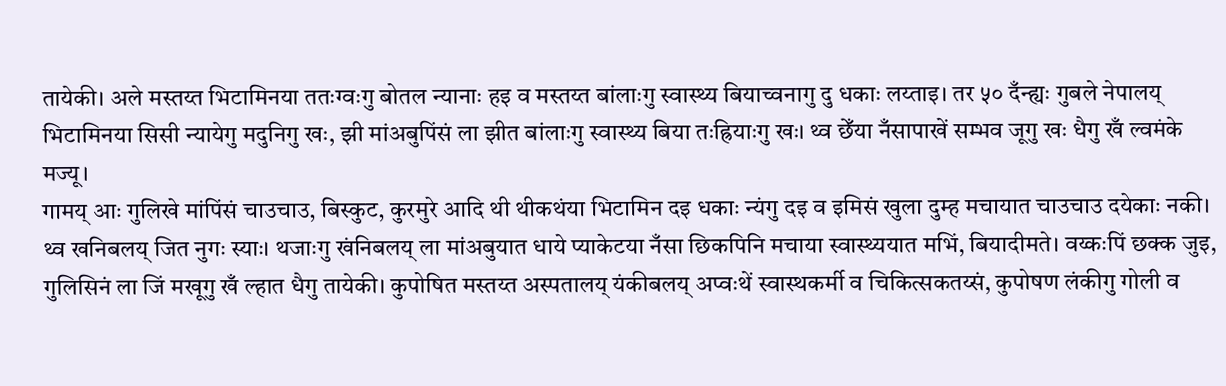तायेकी। अले मस्तय्त भिटामिनया ततःग्वःगु बोतल न्यानाः हइ व मस्तय्त बांलाःगु स्वास्थ्य बियाच्वनागु दु धकाः लय्ताइ। तर ५० दँन्ह्यः गुबले नेपालय् भिटामिनया सिसी न्यायेगु मदुनिगु खः, झी मांअबुपिंसं ला झीत बांलाःगु स्वास्थ्य बिया तःह्रियाःगु खः। थ्व छेँया नँसापाखें सम्भव जूगु खः धैगु खँ ल्वमंके मज्यू।
गामय् आः गुलिखे मांपिंसं चाउचाउ, बिस्कुट, कुरमुरे आदि थी थीकथंया भिटामिन दइ धकाः न्यंगु दइ व इमिसं खुला दुम्ह मचायात चाउचाउ दयेकाः नकी। थ्व खनिबलय् जित नुगः स्याः। थजाःगु खंनिबलय् ला मांअबुयात धाये प्याकेटया नँसा छिकपिनि मचाया स्वास्थ्ययात मभिं, बियादीमते। वय्कःपिं छक्क जुइ, गुलिसिनं ला जिं मखूगु खँ ल्हात धैगु तायेकी। कुपोषित मस्तय्त अस्पतालय् यंकीबलय् अप्वःथें स्वास्थकर्मी व चिकित्सकतय्सं, कुपोषण लंकीगु गोली व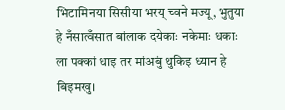भिटामिनया सिसीया भरय् च्वने मज्यू, भुतुया हे नँसात्वँसात बांलाक दयेकाः नकेमाः धकाः ला पक्कां धाइ तर मांअबुं थुकिइ ध्यान हे बिइमखु।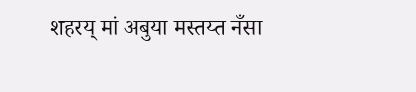शहरय् मां अबुया मस्तय्त नँसा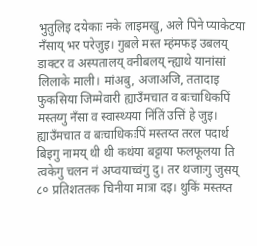भुतुलिइ दयेकाः नके लाइमखु, अले पिने प्याकेटया नँसाय् भर परेजुइ। गुबले मस्त म्हंमफइ उबलय् डाक्टर व अस्पतालय् वनीबलय् न्ह्याथे यानांसां लिलाके माली। मांअबु, अजाअजि, ततादाइ फुकसिया जिम्मेवारी ह्याउँमचात व बःचाधिकपिं मस्तय्गु नँसा व स्वास्थ्यया निंतिं उत्तिं हे जुइ। ह्याउँमचात व बःचाधिकःपिं मस्तय्त तरल पदार्थ बिइगु नामय् थी थी कथंया बट्टाया फलफूलया ति त्वकेगु चलन नं अप्वयाच्वंगु दु। तर थजाःगु जुसय् ८० प्रतिशततक चिनीया मात्रा दइ। थुकिं मस्तय्त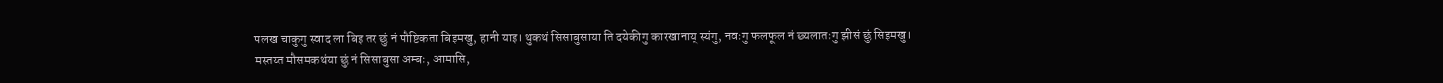पलख चाकुगु स्वाद ला बिइ तर छुं नं पौष्टिकता बिइमखु, हानी याइ। थुकथं सिसाबुसाया ति दयेकीगु कारखानाय् स्यंगु, नवःगु फलफूल नं छ्यलातःगु झीसं छुं सिइमखु।
मस्तय्त मौसमकथंया छुं नं सिसाबुसा अम्बः, आमासि,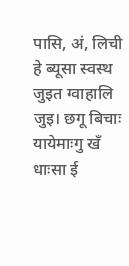पासि, अं, लिची हे ब्यूसा स्वस्थ जुइत ग्वाहालि जुइ। छगू बिचाः यायेमाःगु खँ धाःसा ई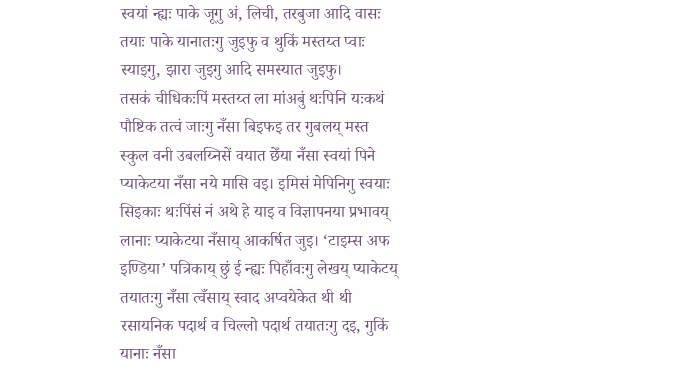स्वयां न्ह्यः पाके जूगु अं, लिची, तरबुजा आदि वासः तयाः पाके यानातःगु जुइफु व थुकिं मस्तय्त प्वाः स्याइगु, झारा जुइगु आदि समस्यात जुइफु।
तसकं चीधिकःपिं मस्तय्त ला मांअबुं थःपिनि यःकथं पौष्टिक तत्वं जाःगु नँसा बिइफइ तर गुबलय् मस्त स्कुल वनी उबलय्निसें वयात छेँया नँसा स्वयां पिने प्याकेटया नँसा नये मासि वइ। इमिसं मेपिनिगु स्वयाः सिइकाः थःपिंसं नं अथे हे याइ व विज्ञापनया प्रभावय् लानाः प्याकेटया नँसाय् आकर्षित जुइ। ‘टाइम्स अफ इण्डिया’ पत्रिकाय् छुं ई न्ह्यः पिहाँवःगु लेखय् प्याकेटय् तयातःगु नँसा त्वँसाय् स्वाद अप्वयेकेत थी थी रसायनिक पदार्थ व चिल्लो पदार्थ तयातःगु दइ, गुकिं यानाः नँसा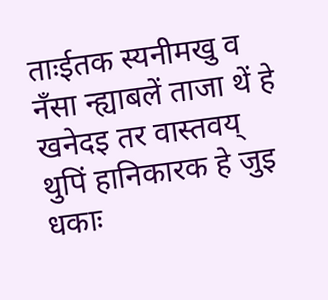ताःईतक स्यनीमखु व नँसा न्ह्याबलें ताजा थें हे खनेदइ तर वास्तवय् थुपिं हानिकारक हे जुइ धकाः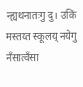न्ह्यथनातःगु दु। उकिं मस्तय्त स्कूलय् नयेगु नँसात्वँसा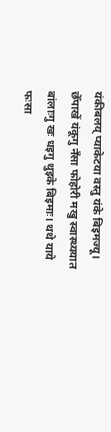यंकीबलय् प्याकेटया वस्तु यंके बिइमज्यू। छेँपाखें यंकूगु नँसा फोहोरी मखु स्वास्थ्ययात बांलाःगु खः धइगु थुइके बिइमाः। थथे याये फःसा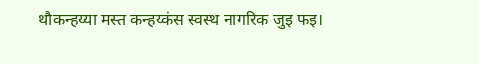थौकन्हय्या मस्त कन्हय्कंस स्वस्थ नागरिक जुइ फइ।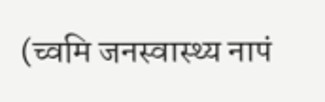(च्वमि जनस्वास्थ्य नापं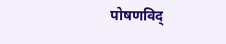पोषणविद्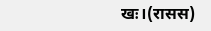खः।(रासस)